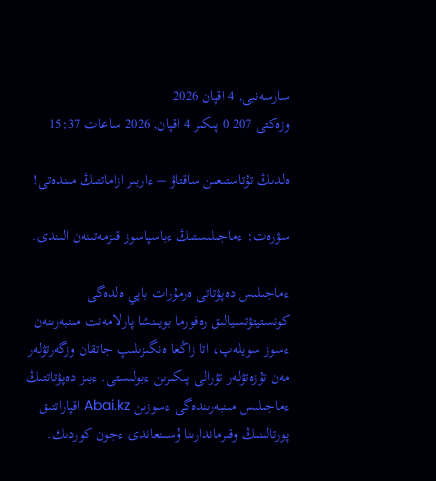سارسەنبى, 4 اقپان 2026
وزەكتى 207 0 پىكىر 4 اقپان, 2026 ساعات 15:37

ەلدىڭ تۇتاستىعىن ساقتاۋ – ءاربىر ازاماتتىڭ مىندەتى!

سۋرەت: ءماجىلىستىڭ ءباسپاسوز قىزمەتىنەن الىندى.

ءماجىلىس دەپۋتاتى ەرمۇرات باپي ەلدەگى كونستيتۋتسيالىق رەفورما بويىنشا پارلامەنت مىنبەرىنەن ءسوز سويلەپ، اتا زاڭعا ەنگىزىلىپ جاتقان وزگەرتۋلەر مەن تۇزەتۋلەر تۋرالى پىكىرىن ءبولىستى. ءبىز دەپۋتاتتىڭ ءماجىلىس مىنبەرىندەگى ءسوزىن Abai.kz اقپاراتتىق پورتالىنىڭ وقىرماندارىنا ۇسىنعاندى ءجون كوردىك.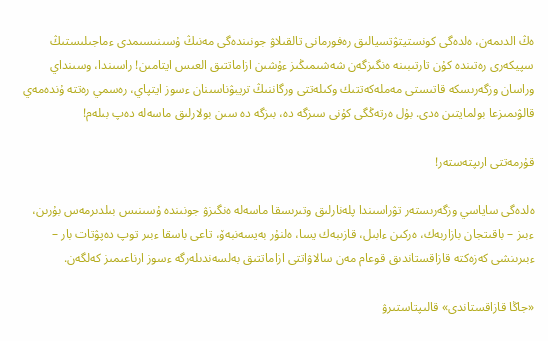ەڭ الدىمەن، ەلدەگى كونستيتۋتسيالىق رەفورمانى تالقىلاۋ جونىندەگى مەنىڭ ۇسىنىسىمدى ءماجىلىستىڭ سپيكەرى رەتىندە كۇن تارتىبىنە ەنگىزگەن شەشىمىڭىز ءۇشىن ازاماتتىق العىس ايتامىن! راسىندا، وسىنداي وراسان وزگەرىسكە قاتىستى مەملەكەتتىك وكىلەتتى ورگاننىڭ تريبۋناسىنان ءسوز ايتپاي، رەسمي رەتتە ۇندەمەي قالۋىمىزعا بولمايتىن ەدى. بۇل ەرتەڭگى كۇنى سىزگە دە، بىزگە دە سىن بولارلىق ماسەلە دەپ بىلەم!

قۇرمەتتى ارىپتەستەر!

ەلدەگى ساياسي وزگەرىستەر تۋراسىندا پلەنارلىق وتىرىسقا ماسەلە ەنگىزۋ جونىندە ۇسىنىس بىلدىرمەس بۇرىن، ءبىز – باقىتجان بازاربەك، ەركىن ءابىل، قازىبەك يسا، ەلنۇر بەيسەنبەۆ، تاعى باسقا ءبىر توپ دەپۋتات بار – ءبىرىنشى كەزەكتە قازاقستاندىق قوعام مەن سالاۋاتتى ازاماتتىق بەلسەندىلەرگە ءسوز ارناعىمىز كەلگەن.

«جاڭا قازاقستاندى» قالىپتاستىرۋ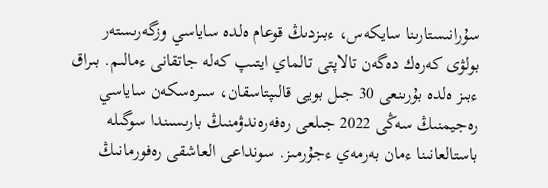سۇرانىستارىنا سايكەس، ءبىزدىڭ قوعام ەلدە ساياسي وزگەرىستەر بولۋى كەرەك دەگەن تالاپتى تالماي ايتىپ كەلە جاتقانى ءمالىم. بىراق ءبىز ەلدە بۇرىنعى 30 جىل بويى قالىپتاسقان، سىرەسكەن ساياسي رەجيمنىڭ سەڭى 2022 جىلعى رەفەرەندۋمنىڭ بارىسىندا سوگىلە باستالعانىنا ءمان بەرمەي ءجۇرمىز. سونداعى العاشقى رەفورمانىڭ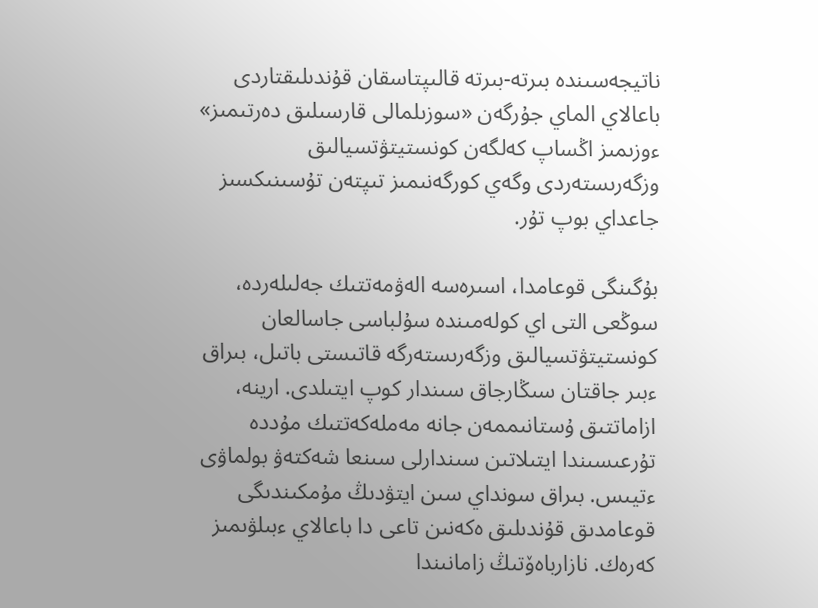ناتيجەسىندە بىرتە-بىرتە قالىپتاسقان قۇندىلىقتاردى باعالاي الماي جۇرگەن «سوزىلمالى قارسىلىق دەرتىمىز» ءوزىمىز اڭساپ كەلگەن كونستيتۋتسيالىق وزگەرىستەردى وگەي كورگەنىمىز تىپتەن تۇسىنىكسىز جاعداي بوپ تۇر.

بۇگىنگى قوعامدا، اسىرەسە الەۋمەتتىك جەلىلەردە، سوڭعى التى اي كولەمىندە سۇلباسى جاسالعان كونستيتۋتسيالىق وزگەرىستەرگە قاتىستى باتىل، بىراق ءبىر جاقتان سىڭارجاق سىندار كوپ ايتىلدى. ارينە، ازاماتتىق ۇستانىممەن جانە مەملەكەتتىك مۇددە تۇرعىسىندا ايتىلاتىن سىندارلى سىنعا شەكتەۋ بولماۋى ءتيىس. بىراق سونداي سىن ايتۋدىڭ مۇمكىندىگى قوعامدىق قۇندىلىق ەكەنىن تاعى دا باعالاي ءبىلۋىمىز كەرەك. نازارباەۆتىڭ زامانىندا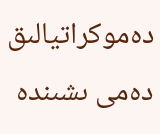دەموكراتيالىق دەمى ىشىندە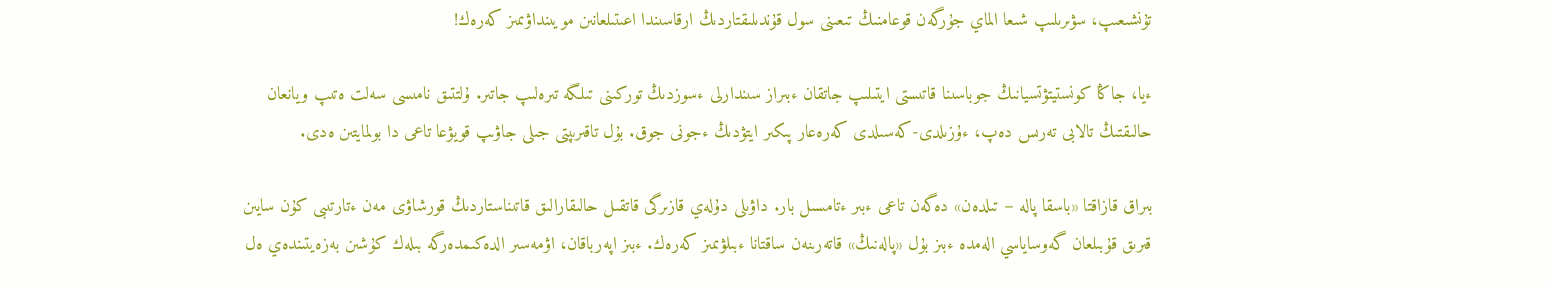تۇنشىعىپ، سۋىرىلىپ شىعا الماي جۇرگەن قوعامنىڭ تىعىنى سول قۇندىلىقتاردىڭ ارقاسىندا اعىتىلعانىن مويىنداۋىمىز كەرەك!

ءيا، جاڭا كونستيتۋتسيانىڭ جوباسىنا قاتىستى ايتىلىپ جاتقان ءبىراز سىندارلى ءسوزدىڭ توركىنى تىلگە تىرەلىپ جاتىر. ۇلتتىق نامىسى سەلت ەتىپ ويانعان حالىقتىڭ تالابى تەرىس دەپ، ءۇزىلدى-كەسىلدى كەرەعار پىكىر ايتۋدىڭ ءجونى جوق. بۇل تاقىرىپتى جىلى جاۋىپ قويۋعا تاعى دا بولمايتىن ەدى.

بىراق قازاقتا «باسقا پالە – تىلدەن» دەگەن تاعى ءبىر ءتامسىل بار. داۋىلى دۇلەي قازىرگى قاتقىل حالىقارالىق قاتىناستاردىڭ قورشاۋى مەن ءتارتىبى كۇن سايىن قىرىق قۇبىلعان گەوساياسي الەمدە ءبىز بۇل «پالەنىڭ» قاتەرىنەن ساقتانا ءبىلۋىمىز كەرەك. ءبىز اپەرباقان، اۋمەسىر الدەكىمدەرگە بىلەك كۇشىن بەزەيتىندەي ەل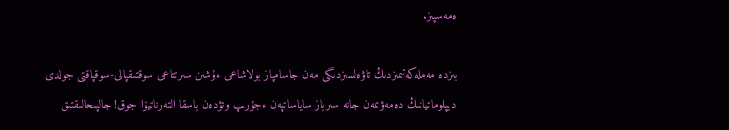ەمەسپىز.

بىزدە مەملەكەتىمىزدىڭ تاۋەلسىزدىگى مەن جاسامپاز بولاشاعى ءۇشىن سىرتتاعى سوقتىقپالى-سوقپاقتى جولدى ديپلوماتيانىڭ دەمەۋىمەن جانە سىرباز ساياساتپەن ءجۇرىپ وتۋدەن باسقا التەرناتيۆا جوق! جالپىحالىقتىق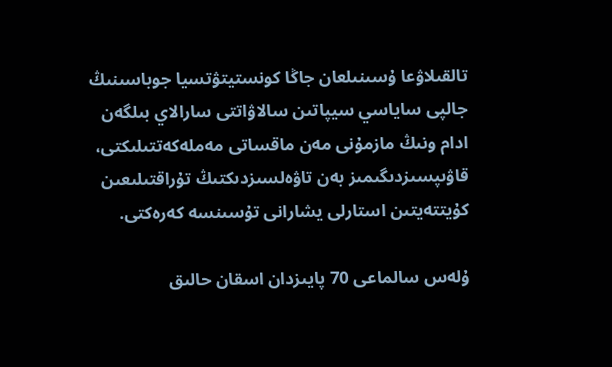تالقىلاۋعا ۇسىنىلعان جاڭا كونستيتۋتسيا جوباسىنىڭ جالپى ساياسي سيپاتىن سالاۋاتتى سارالاي بىلگەن ادام ونىڭ مازمۇنى مەن ماقساتى مەملەكەتتىلىكتى، قاۋىپسىزدىگىمىز بەن تاۋەلسىزدىكتىڭ تۇراقتىلىعىن كۇيتتەيتىن استارلى يشارانى تۇسىنسە كەرەكتى.

ۇلەس سالماعى 70 پايىزدان اسقان حالىق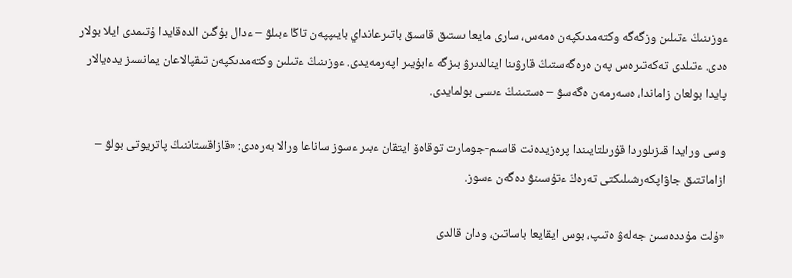ءوزىنىڭ ءتىلىن وزگەگە وكتەمدىكپەن ەمەس، سارى مايعا ىستىق قاسىق باتىرعانداي بايىپپەن تاڭا ءبىلۋ – ءدال بۇگىن الدەقايدا ۇتىمدى ايلا بولار ەدى. ءتىلدى تەكەتىرەس پەن ەرەگەستىڭ قارۋىنا اينالدىرۋ بىزگە ءابۇيىر اپەرمەيدى. ءوزىنىڭ ءتىلىن وكتەمدىكپەن تىقپالاعان يمانسىز يدەيالار پايدا بولعان زاماندا، ەسەرمەن ەگەسۋ – ەستىنىڭ ءىسى بولمايدى.

وسى ورايدا قىزىلوردا قۇرىلتايىندا پرەزيدەنت قاسىم-جومارت توقاەۆ ايتقان ءبىر ءسوز ساناعا ورالا بەرەدى: «قازاقستاننىڭ پاتريوتى بولۋ – ازاماتتىق جاۋاپكەرشىلىكتى تەرەڭ ءتۇسىنۋ دەگەن ءسوز.

«ۇلت مۇددەسىن جەلەۋ ەتىپ، بوس ايقايعا باساتىن، ودان قالدى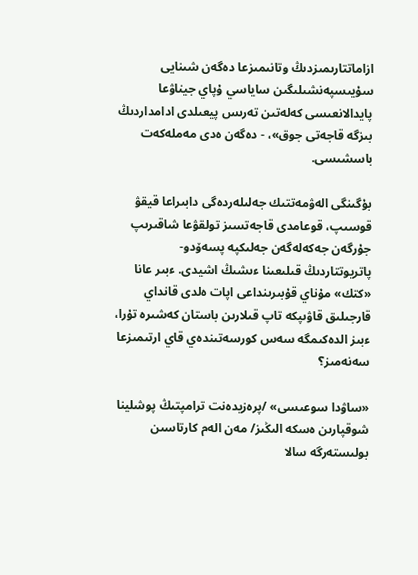ازاماتتارىمىزدىڭ وتانىمىزعا دەگەن شىنايى سۇيىسپەنشىلىگىن ساياسي ۇپاي جيناۋعا پايدالانعىسى كەلەتىن تەرىس پيعىلدى ادامداردىڭ بىزگە قاجەتى جوق»، - دەگەن ەدى مەملەكەت باسشىسى.

بۇگىنگى الەۋمەتتىك جەلىلەردەگى دابىراعا قيقۋ قوسىپ، قوعامدى قاجەتسىز تولقۋعا شاقىرىپ جۇرگەن جەكەلەگەن جەلىكپە پسەۆدو-پاتريوتتاردىڭ قىلىعىنا ءىشىڭ اشيدى. ءبىر عانا «كتك» مۇناي قۇبىرىنداعى اپات ەلدى قانداي قارجىلىق قاۋىپكە تاپ قىلارىن باستان كەشىرە تۇرا، ءبىز الدەكىمگە سەس كورسەتىندەي قاي ارتىمىزعا سەنەمىز؟

«ساۋدا سوعىسى» /پرەزيدەنت ترامپتىڭ پوشلينا شوقپارىن ەسكە الىڭىز/ مەن الەم كارتاسىن بولىستەرگە سالا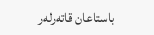باستاعان قاتەرلەر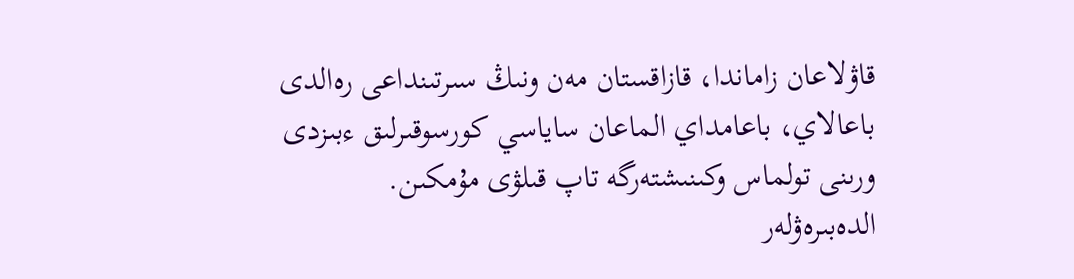قاۋلاعان زاماندا، قازاقستان مەن ونىڭ سىرتىنداعى رەالدى باعالاي، باعامداي الماعان ساياسي كورسوقىرلىق ءبىزدى ورىنى تولماس وكىنىشتەرگە تاپ قىلۋى مۇمكىن. الدەبىرەۋلەر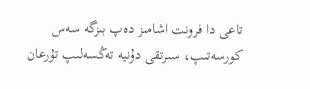تاعى دا فرونت اشامىز دەپ بىزگە سەس كورسەتىپ، سىرتقى دۇنيە تەڭسەلىپ تۇرعان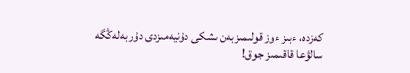كەزدە، ءبىز ءوز قولىمىزبەن ىشكى دۇنيەمىزدى دۇربەلەڭگە سالۋعا قاقىمىز جوق!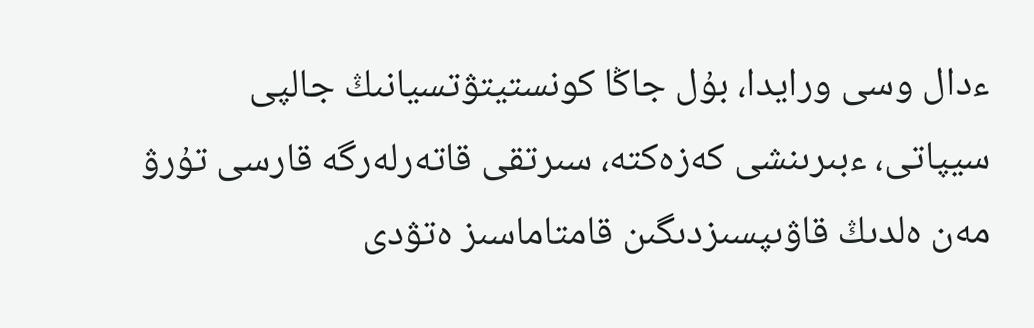ءدال وسى ورايدا، بۇل جاڭا كونستيتۋتسيانىڭ جالپى سيپاتى، ءبىرىنشى كەزەكتە، سىرتقى قاتەرلەرگە قارسى تۇرۋ مەن ەلدىڭ قاۋىپسىزدىگىن قامتاماسىز ەتۋدى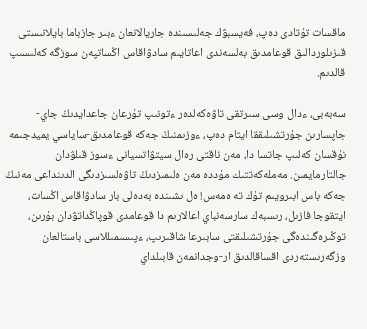ماقسات تۇتادى دەپ، فەيسبۋك جەلىسىندە جاريالانعان ءبىر جازباما بايلانىستى قىزىلوردالىق قوعامدىق بەلسەندى اعاتايىم سادۋاقاس اڭساتپەن سوزگە كەلىسىپ قالدىم.

سەبەبى، ءدال وسى سىرتقى تاۋەكەلدەر ءتونىپ تۇرعان جاعدايدىڭ جاي-جاپسارىن جۇرتشىلىققا ايتام دەپ، ءوزىمنىڭ جەكە قوعامدىق-ساياسي يميدجىمە نۇقسان كەلىپ جاتسا دا، مەن ناقتى رەال سيتۋاتسيانى ءسوز قىلۋدان جالتارمايمىن. مەملەكەتتىك مۇددە مەن ەلىمىزدىڭ تاۋەلسىزدىگى الدىنداعى مەنىڭ جەكە باس ابىرويىم تۇك تە ەمەس! ەل ىشىندە بەدەلى بار سادۋاقاس اڭسات، ايتقوجا فازىل، رىسبەك سارسەنباي اعالارىم دا قوعامدى قوپاڭداتۋدان بۇرىن، توڭىرەگىندەگى جۇرتشىلىقتى سابىرعا شاقىرىپ، ءپىسىمىللاسى باستالعان وزگەرىستەردى اقساقالدىق ار-وجدانمەن قابىلداي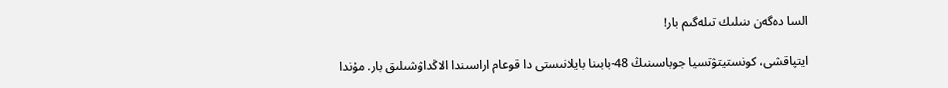السا دەگەن ىنىلىك تىلەگىم بار!

ايتپاقشى، كونستيتۋتسيا جوباسىنىڭ 48-بابىنا بايلانىستى دا قوعام اراسىندا الاڭداۋشىلىق بار. مۇندا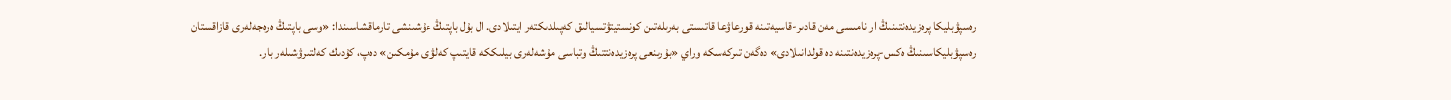رەسپۋبليكا پرەزيدەنتىنىڭ ار نامىسى مەن قادىر-قاسيەتىنە قورعاۋعا قاتىستى بەرىلەتىن كونستيتۋتسيالىق كەپىلدىكتەر ايتىلادى. ال بۇل باپتىڭ ءۇشىنشى تارماقشاسىندا: «وسى باپتىڭ ەرەجەلەرى قازاقستان رەسپۋبليكاسىنىڭ ەكس-پرەزيدەنتىنە دە قولدانىلادى» دەگەن تىركەسكە وراي «بۇرىنعى پرەزيدەنتتىڭ وتباسى مۇشەلەرى بيلىككە قايتىپ كەلۋى مۇمكىن» دەپ، كۇدىك كەلتىرۋشىلەر بار.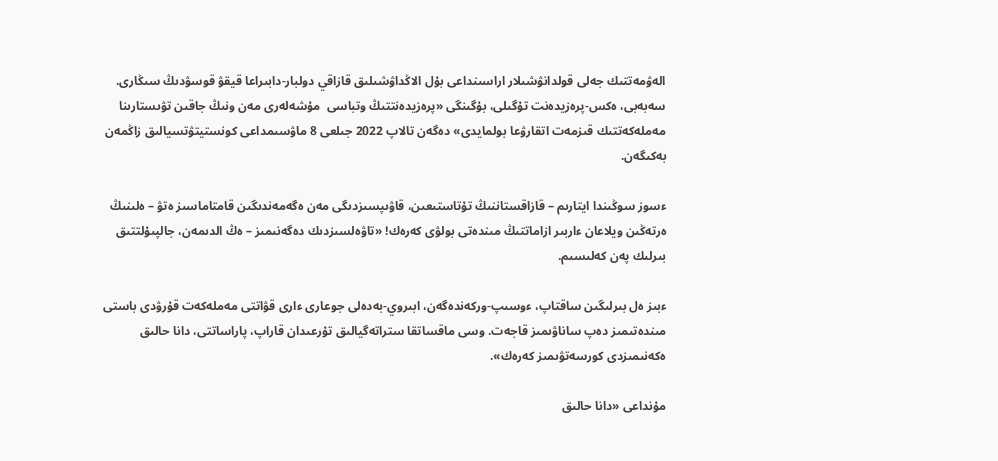الەۋمەتتىك جەلى قولدانۋشىلار اراسىنداعى بۇل الاڭداۋشىلىق قازاقي دولبار-دابىراعا قيقۋ قوسۋدىڭ سىڭارى.  سەبەبى، ەكس-پرەزيدەنت تۇگىلى، بۇگىنگى «پرەزيدەنتتىڭ وتباسى  مۇشەلەرى مەن ونىڭ جاقىن تۋىستارىنا  مەملەكەتتىك قىزمەت اتقارۋعا بولمايدى» دەگەن تالاپ 2022 جىلعى 8 ماۋسىمداعى كونستيتۋتسيالىق زاڭمەن بەكىگەن.

ءسوز سوڭىندا ايتارىم – قازاقستاننىڭ تۇتاستىعىن، قاۋىپسىزدىگى مەن ەگەمەندىگىن قامتاماسىز ەتۋ – ەلىنىڭ ەرتەڭىن ويلاعان ءاربىر ازاماتتىڭ مىندەتى بولۋى كەرەك! «تاۋەلسىزدىك دەگەنىمىز – ەڭ الدىمەن، جالپىۇلتتىق بىرلىك پەن كەلىسىم.

ءبىز ەل بىرلىگىن ساقتاپ، ءوسىپ-وركەندەگەن، ابىروي-بەدەلى جوعارى ءارى قۋاتتى مەملەكەت قۇرۋدى باستى مىندەتىمىز دەپ ساناۋىمىز قاجەت. وسى ماقساتقا ستراتەگيالىق تۇرعىدان قاراپ، پاراساتتى، دانا حالىق ەكەنىمىزدى كورسەتۋىمىز كەرەك».

مۇنداعى «دانا حالىق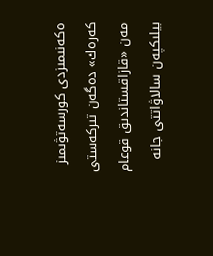ەكەنىمىزدى كورسەتۋىمىز كەرەك» دەگەن تىركەستى مەن «قازاقستاندىق قوعام بيلىكپەن سالاۋاتتى جانە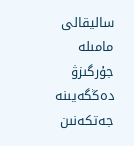ساليقالى مامىلە جۇرگىزۋ دەڭگەيىنە جەتكەنىن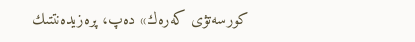كورسەتۋى كەرەك» دەپ، پرەزيدەنتتىك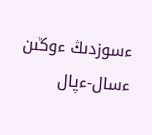ءسوزدىڭ ءوڭىن ءسال-ءپال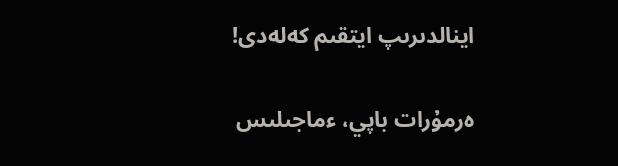اينالدىرىپ ايتقىم كەلەدى!

ەرمۇرات باپي، ءماجىلىس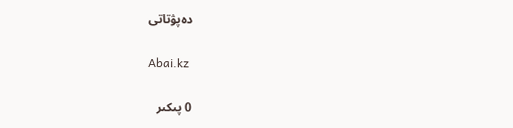دەپۋتاتى

Abai.kz

0 پىكىر